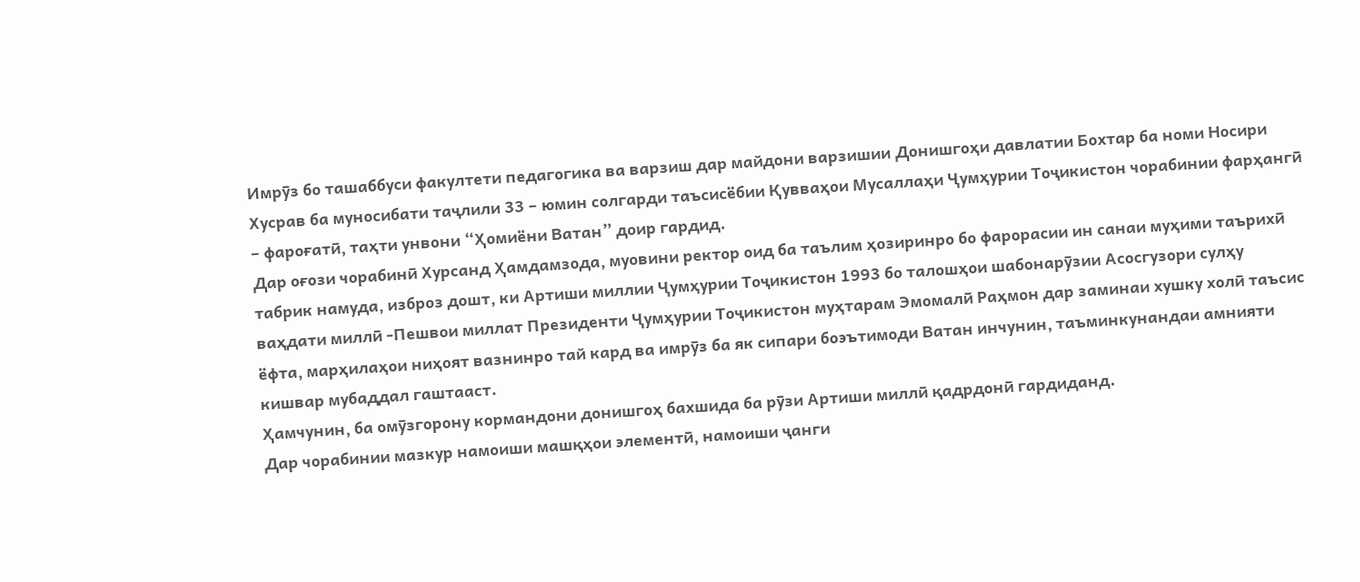Имрӯз бо ташаббуси факултети педагогика ва варзиш дар майдони варзишии Донишгоҳи давлатии Бохтар ба номи Носири Хусрав ба муносибати таҷлили 33 – юмин солгарди таъсисёбии Қувваҳои Мусаллаҳи Ҷумҳурии Тоҷикистон чорабинии фарҳангӣ – фароғатӣ, таҳти унвони “Ҳомиёни Ватан” доир гардид.
Дар оғози чорабинӣ Хурсанд Ҳамдамзода, муовини ректор оид ба таълим ҳозиринро бо фарорасии ин санаи муҳими таърихӣ табрик намуда, изброз дошт, ки Артиши миллии Ҷумҳурии Тоҷикистон 1993 бо талошҳои шабонарӯзии Асосгузори сулҳу ваҳдати миллӣ -Пешвои миллат Президенти Ҷумҳурии Тоҷикистон муҳтарам Эмомалӣ Раҳмон дар заминаи хушку холӣ таъсис ёфта, марҳилаҳои ниҳоят вазнинро тай кард ва имрӯз ба як сипари боэътимоди Ватан инчунин, таъминкунандаи амнияти кишвар мубаддал гаштааст.
Ҳамчунин, ба омӯзгорону кормандони донишгоҳ бахшида ба рӯзи Артиши миллӣ қадрдонӣ гардиданд.
Дар чорабинии мазкур намоиши машқҳои элементӣ, намоиши ҷанги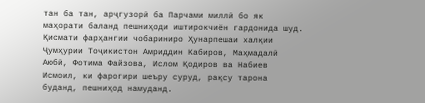тан ба тан, арҷгузорӣ ба Парчами миллӣ бо як маҳорати баланд пешниҳоди иштирокчиён гардонида шуд.
Қисмати фарҳангии чобариниро Ҳунарпешаи халқии Ҷумҳурии Тоҷикистон Амриддин Кабиров, Маҳмадалӣ Аюбӣ, Фотима Файзова, Ислом Қодиров ва Набиев Исмоил, ки фарогири шеъру суруд, рақсу тарона буданд, пешниҳод намуданд.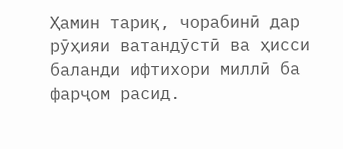Ҳамин тариқ, чорабинӣ дар рӯҳияи ватандӯстӣ ва ҳисси баланди ифтихори миллӣ ба фарҷом расид.